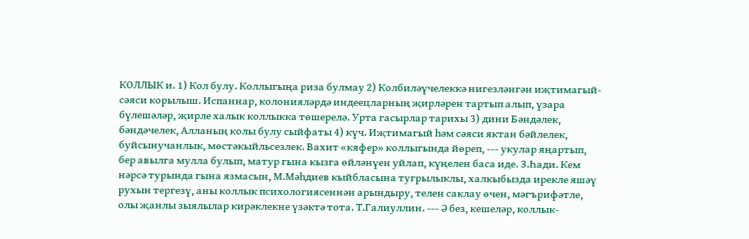КОЛЛЫК и. 1) Кол булу. Коллыгыңа риза булмау 2) Колбиләүчелеккә нигезләнгән иҗтимагый-сәяси корылыш. Испаннар, колонияләрдә индеецларның җирләрен тартып алып, үзара бүлешәләр, җирле халык коллыкка төшерелә. Урта гасырлар тарихы 3) дини Бәндәлек, бәндәчелек, Алланың колы булу сыйфаты 4) күч. Иҗтимагый һәм сәяси яктан бәйлелек, буйсынучанлык, мөстәкыйльсезлек. Вахит «кяфер» коллыгында йөреп, --- укулар яңартып, бер авылга мулла булып, матур гына кызга өйләнүен уйлап, күңелен баса иде. З.Һади. Кем нәрсә турында гына язмасын, М.Мәһдиев кыйбласына тугрылыклы, халкыбызда ирекле яшәү рухын тергезү, аны коллык психологиясеннән арындыру, телен саклау өчен, мәгърифәтле, олы җанлы зыялылар кирәклекне үзәктә тота. Т.Галиуллин. --- Ә без, кешеләр, коллык-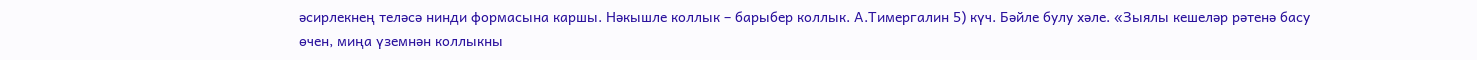әсирлекнең теләсә нинди формасына каршы. Нәкышле коллык – барыбер коллык. А.Тимергалин 5) күч. Бәйле булу хәле. «Зыялы кешеләр рәтенә басу өчен, миңа үземнән коллыкны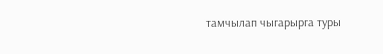тамчылап чыгарырга туры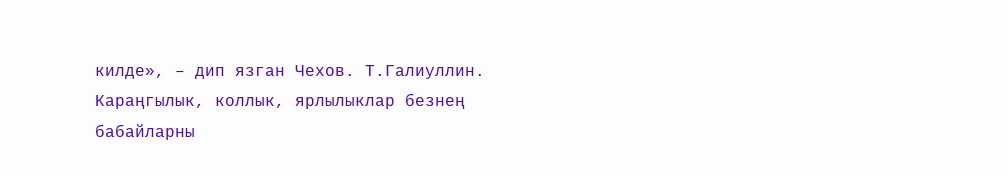килде», – дип язган Чехов. Т.Галиуллин. Караңгылык, коллык, ярлылыклар безнең бабайларны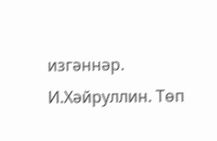изгәннәр. И.Хәйруллин. Төп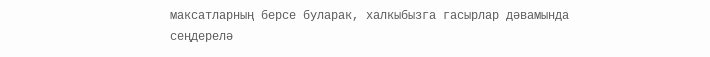максатларның берсе буларак, халкыбызга гасырлар дәвамында сеңдерелә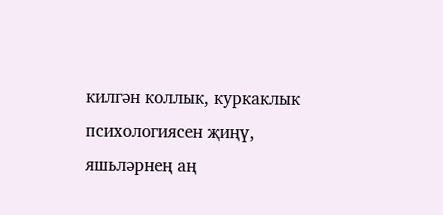килгән коллык, куркаклык психологиясен җиңү, яшьләрнең аң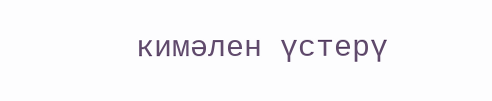кимәлен үстерү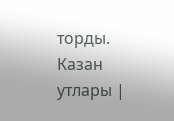торды. Казан утлары |